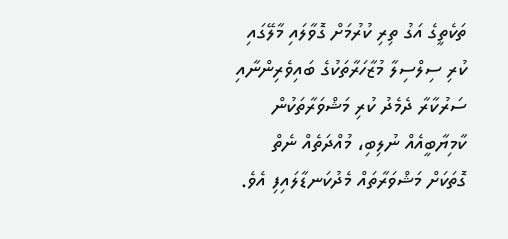ތަކެތީގެ އަގު ތިރި ކުރުމަށް ގޮވާލައި މާލޭގައި ކުރި ސިލްސިލާ މުޒާހަރާތަކުގެ ބައިވެރިންނާއި ސަރުކާރާ ދެމެދު ކުރި މަޝްވަރާތަކުން ކާމިޔާބީއެއް ނުލިބި، މުއްދަތެއް ނެތް ގޮތަކަށް މަޝްވަރާތައް މެދުކަނޑާލައިފި އެވެ.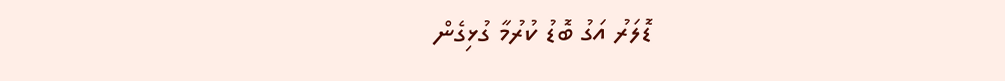ޑޮލަރު އަގު ބޮޑު ކުރުމާ ގުޅިގެން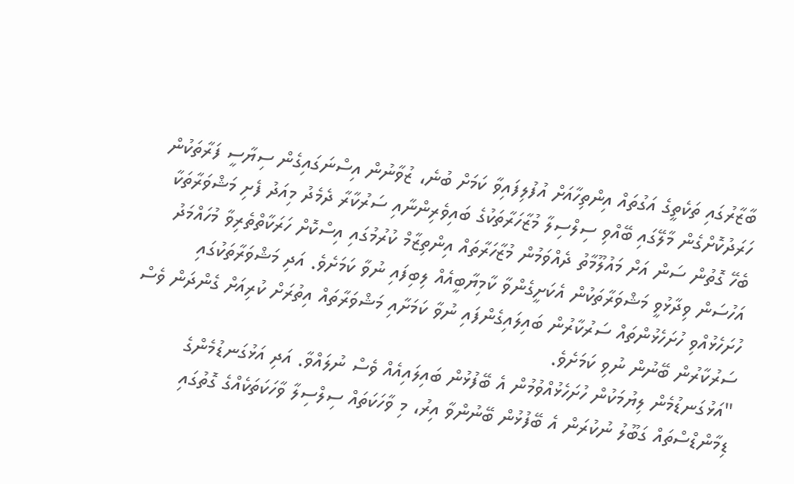ބާޒާރުގައި ތަކެތީގެ އަގުތައް އިންތިހާއަށް އުފުލިފައިވާ ކަމަށް ބުނެ، ޒުވާނުން އިސްނަގައިގެން ސިޔާސީ ފަރާތަކުން ހަރަދުކޮށްގެން މާލޭގައި ބޭއްވި ސިލްސިލާ މުޒާހަރާތަކުގެ ބައިވެރިންނާއި ސަރުކާރާ ދެމެދު މިއަދު ފެށި މަޝްވަރާތަކާ ބެހޭ ގޮތުން ސަން އަށް މައުލޫމާތު ދެއްވަމުން މުޒާހަރާތައް އިންތިޒާމް ކުރުމުގައި އިސްކޮށް ހަރަކާތްތެރިވާ މުހައްމަދު އަހުސަން ވިދާޅުވީ މަޝްވަރާތަކުން އެކަށީގެންވާ ކާމިޔާބީއެއް ލިބިފައި ނުވާ ކަމަށެވެ. އަދި މަޝްވަރާތަކުގައި ހުށަހެޅުއްވި ހުށަހެޅުންތައް ސަރުކާރުން ބައިލައިގެންފައި ނުވާ ކަމަށާއި މަޝްވަރާތައް އިތުރަށް ކުރިއަށް ގެންދަން ވެސް ސަރުކާރުން ބޭނުން ނުވި ކަމަށެވެ.
"އަޅުގަނޑުމެން ލިޔުމަކުން ހުށަހެޅުއްވުމުން އެ ބޭފުޅުން ބައިލައިއެއް ވެސް ނުލައްވާ. އަދި އަޅުގަނޑުމެންގެ ޑިމާންޑްސްތައް ގަބޫލު ނުކުރަން އެ ބޭފުޅުން ބޭނުންވާ އިރު، މި ވާހަކަތައް ސިލްސިލާ ވާހަކަތަކެއްގެ ގޮތުގައި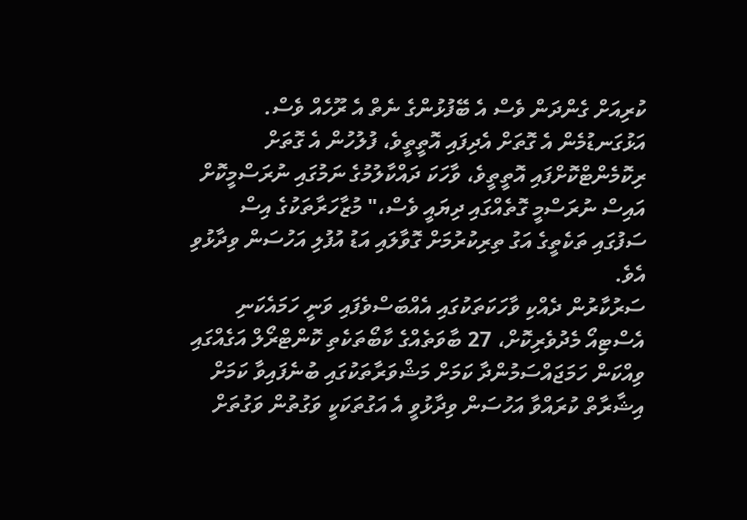ކުރިއަށް ގެންދަން ވެސް އެ ބޭފުޅުންގެ ނެތް އެ ރޫހެއް ވެސް. އަޅުގަނޑުމެން އެ ގޮތަށް އެދިފައި އޮތީތީވެ، ފުލުހުން އެ ގޮތަށް ރިކޮމެންޓްކޮށްފައި އޮތީތީވެ، ވާހަކަ ދައްކާލުމުގެ ނަމުގައި ނުރަސްމީކޮށް އައިސް ނުރަސްމީ ގޮތެއްގައި ދިޔައީ ވެސް،" މުޒާހަރާތަކުގެ އިސް ސަފުގައި ތަކެތީގެ އަގު ތިރިކުރުމަށް ގޮވާލައި އަޑު އުފުލި އަހުސަން ވިދާޅުވި އެވެ.
ސަރުކާރުން ދެއްކި ވާހަކަތަކުގައި އެއްބަސްވެފައި ވަނީ ހަމައެކަނި އެސްޓިއޯ މެދުވެރިކޮށް، 27 ބާވަތެއްގެ ކާބޯތަކެތި ކޮންޓްރޯލް އަގެއްގައި ވިއްކަން ހަމަޖައްސަމުންދާ ކަމަށް މަޝްވަރާތަކުގައި ބުނެފައިވާ ކަމަށް އިޝާރާތް ކުރައްވާ އަހުސަން ވިދާޅުވީ އެ އަގުތަކަކީ ވަގުތުން ވަގުތަށް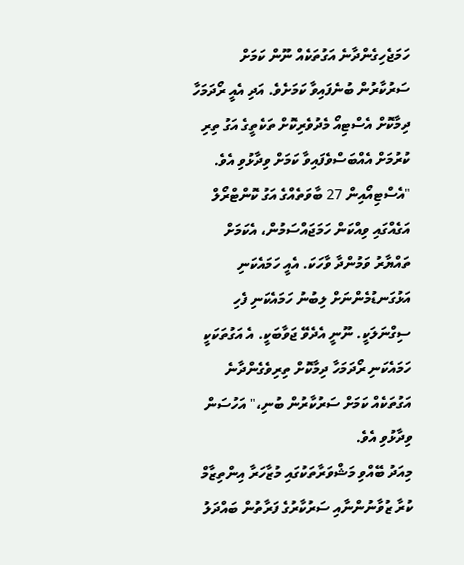ހަމަޖެހިގެންދާނެ އަގުތަކެއް ނޫން ކަމަށް ސަރުކާރުން ބުނެފައިވާ ކަމަށެވެ. އަދި އެއީ ރޯދަމަހާ ދިމާކޮށް އެސްޓިއޯ މެދުވެރިކޮށް ތަކެތީގެ އަގު ތިރި ކުރުމަށް އެއްބަސްވެފައިވާ ކަމަށް ވިދާޅުވި އެވެ.
"އެސްޓިއޯއިން 27 ބާވަތެއްގެ އަގު ކޮންޓްރޯލް އަގެއްގައި ވިއްކަން ހަމަޖައްސަމުން، އެކަމަށް ތައްޔާރު ވަމުންދާ ވާހަކަ. އެއީ ހަމައެކަނި އަޅުގަނޑުމެންނަށް ލިބުނު ހަމައެކަނި ފެހި ސިގްނަލަކީ. ނޫނީ އެދެވޭ ޖަވާބަކީ. އެ އަގުތަކަކީ ހަމައެކަނި ރޯދަމަހާ ދިމާކޮށް ތިރިވެގެންދާނެ އަގުތަކެއް ކަމަށް ސަރުކާރުން ބުނި،" އަހުސަން ވިދާޅުވި އެވެ.
މިއަދު ބޭއްވި މަޝްވަރާތަކުގައި މުޒާހަރާ އިންތިޒާމް ކުރާ ޒުވާނުންނާއި ސަރުކާރުގެ ފަރާތުން ބައްދަލު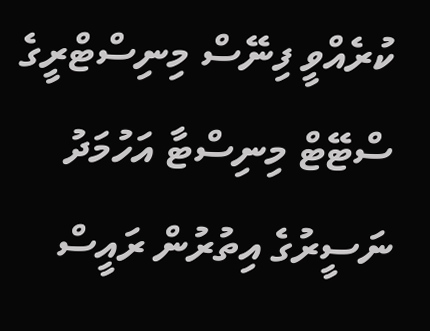ކުރެއްވީ ފިނޭސް މިނިސްޓްރީގެ ސްޓޭޓް މިނިސްޓާ އަހުމަދު ނަސީރުގެ އިތުރުން ރައީސް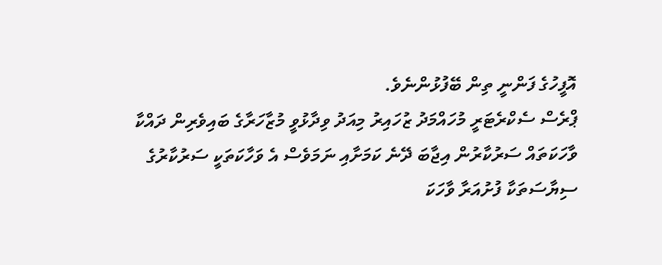އޮފީހުގެ ފަންނީ ތިން ބޭފުޅުންނެވެ.
ޕްރެސް ސެކްރެޓަރީ މުހައްމަދު ޒުހައިރު މިއަދު ވިދާޅުވީ މުޒާހަރާގެ ބައިވެރިން ދައްކާ ވާހަކަތައް ސަރުކާރުން އިޖާބަ ދޭނެ ކަމަށާއި ނަމަވެސް އެ ވަހާކަތަކީ ސަރުކާރުގެ ސިޔާސަތަކާ ފުށުއަރާ ވާހަކަ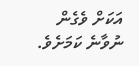އަކަށް ވެގެން ނުވާނެ ކަމަށެވެ.